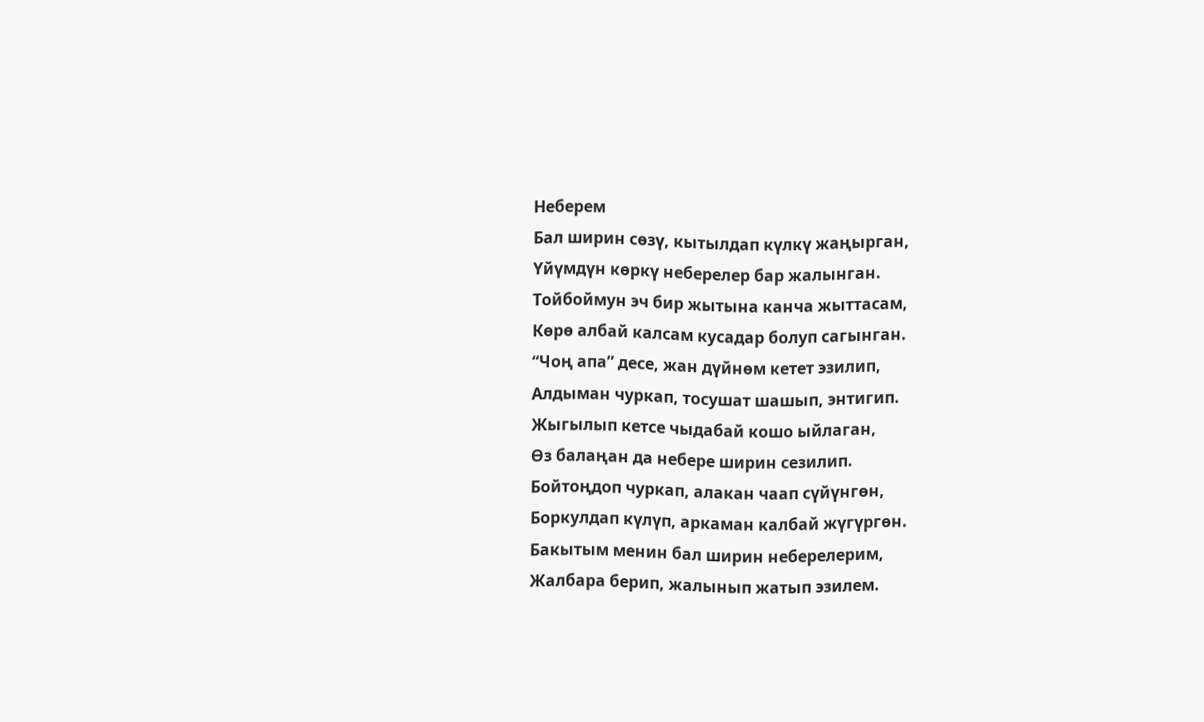Неберем
Бал ширин сөзү, кытылдап күлкү жаңырган,
Үйүмдүн көркү неберелер бар жалынган.
Тойбоймун эч бир жытына канча жыттасам,
Көрө албай калсам кусадар болуп сагынган.
“Чоң апа” десе, жан дүйнөм кетет эзилип,
Алдыман чуркап, тосушат шашып, энтигип.
Жыгылып кетсе чыдабай кошо ыйлаган,
Өз балаңан да небере ширин сезилип.
Бойтоңдоп чуркап, алакан чаап сүйүнгөн,
Боркулдап күлүп, аркаман калбай жүгүргөн.
Бакытым менин бал ширин неберелерим,
Жалбара берип, жалынып жатып эзилем.